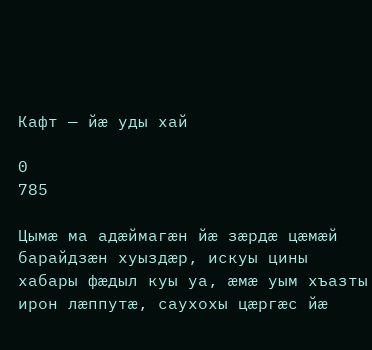Кафт — йæ уды хай

0
785

Цымæ ма адæймагæн йæ зæрдæ цæмæй барайдзæн хуыздæр, искуы цины хабары фæдыл куы уа, æмæ уым хъазты ирон лæппутæ, саухохы цæргæс йæ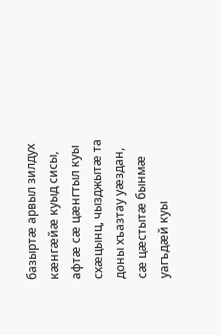базыртæ арвыл зилдух кæнгæйæ куыд сисы, афтæ сæ цæнгтыл куы схæцынц, чызджытæ та доны хъазтау уæздан, сæ цæстытæ бынмæ уагъдæй куы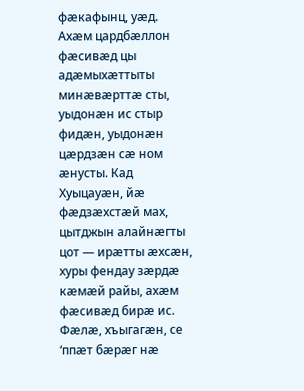фæкафынц, уæд. Ахæм цардбæллон фæсивæд цы адæмыхæттыты минæвæрттæ сты, уыдонæн ис стыр фидæн, уыдонæн цæрдзæн сæ ном æнусты. Кад Хуыцауæн, йæ фæдзæхстæй мах, цытджын алайнæгты цот — ирæтты æхсæн, хуры фендау зæрдæ кæмæй райы, ахæм фæсивæд бирæ ис. Фæлæ, хъыгагæн, се ‘ппæт бæрæг нæ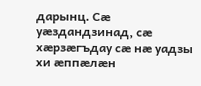дарынц. Сæ уæздандзинад, сæ хæрзæгъдау сæ нæ уадзы хи æппæлæн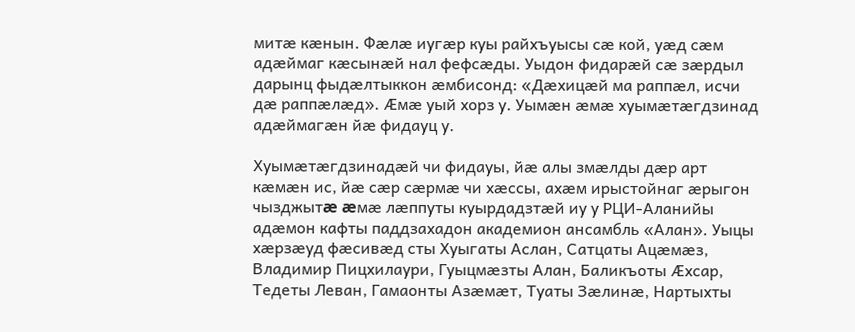митæ кæнын. Фæлæ иугæр куы райхъуысы сæ кой, уæд сæм адæймаг кæсынæй нал фефсæды. Уыдон фидарæй сæ зæрдыл дарынц фыдæлтыккон æмбисонд: «Дæхицæй ма раппæл, исчи дæ раппæлæд». Æмæ уый хорз у. Уымæн æмæ хуымæтæгдзинад адæймагæн йæ фидауц у.

Хуымæтæгдзинадæй чи фидауы, йæ алы змæлды дæр арт кæмæн ис, йæ сæр сæрмæ чи хæссы, ахæм ирыстойнаг æрыгон чызджытæ æмæ лæппуты куырдадзтæй иу у РЦИ-Аланийы адæмон кафты паддзахадон академион ансамбль «Алан». Уыцы хæрзæуд фæсивæд сты Хуыгаты Аслан, Сатцаты Ацæмæз, Владимир Пицхилаури, Гуыцмæзты Алан, Баликъоты Æхсар, Тедеты Леван, Гамаонты Азæмæт, Туаты Зæлинæ, Нартыхты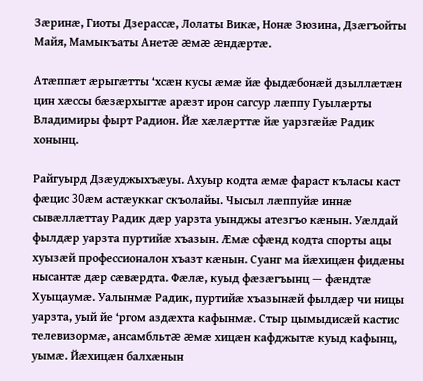Зæринæ, Гиоты Дзерассæ, Лолаты Викæ, Нонæ Зюзина, Дзæгъойты Майя, Мамыкъаты Анетæ æмæ æндæртæ.

Атæппæт æрыгæтты ‘хсæн кусы æмæ йæ фыдæбонæй дзыллæтæн цин хæссы бæзæрхыгтæ арæзт ирон сагсур лæппу Гуылæрты Владимиры фырт Радион. Йæ хæлæрттæ йæ уарзгæйæ Радик хонынц.

Райгуырд Дзæуджыхъæуы. Ахуыр кодта æмæ фараст къласы каст фæцис 30æм астæуккаг скъолайы. Чысыл лæппуйæ иннæ сывæллæттау Радик дæр уарзта уынджы атезгъо кæнын. Уæлдай фылдæр уарзта пуртийæ хъазын. Æмæ сфæнд кодта спорты ацы хуызæй профессионалон хъазт кæнын. Суанг ма йæхицæн фидæны нысантæ дæр сæвæрдта. Фæлæ, куыд фæзæгъынц — фæндтæ Хуыцаумæ. Уалынмæ Радик, пуртийæ хъазынæй фылдæр чи ницы уарзта, уый йе ‘ргом аздæхта кафынмæ. Стыр цымыдисæй кастис телевизормæ, ансамбльтæ æмæ хицæн кафджытæ куыд кафынц, уымæ. Йæхицæн балхæнын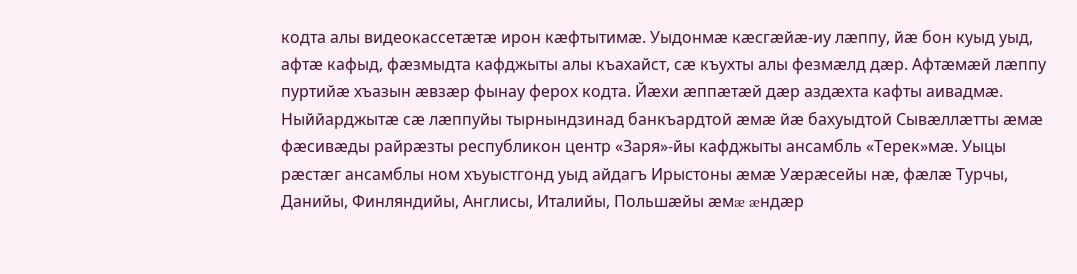кодта алы видеокассетæтæ ирон кæфтытимæ. Уыдонмæ кæсгæйæ-иу лæппу, йæ бон куыд уыд, афтæ кафыд, фæзмыдта кафджыты алы къахайст, сæ къухты алы фезмæлд дæр. Афтæмæй лæппу пуртийæ хъазын æвзæр фынау ферох кодта. Йæхи æппæтæй дæр аздæхта кафты аивадмæ. Ныййарджытæ сæ лæппуйы тырнындзинад банкъардтой æмæ йæ бахуыдтой Сывæллæтты æмæ фæсивæды райрæзты республикон центр «Заря»-йы кафджыты ансамбль «Терек»мæ. Уыцы рæстæг ансамблы ном хъуыстгонд уыд айдагъ Ирыстоны æмæ Уæрæсейы нæ, фæлæ Турчы, Данийы, Финляндийы, Англисы, Италийы, Польшæйы æмæ æндæр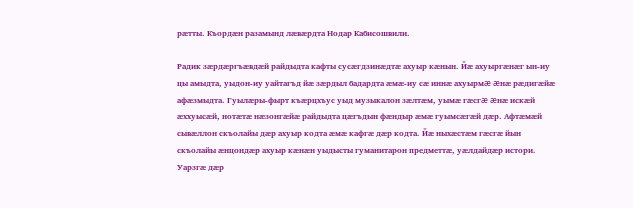рæтты. Къордæн разамынд лæвæрдта Нодар Кабисошвили.

Радик зæрдæргъæвдæй райдыдта кафты сусæгдзинæдтæ ахуыр кæнын. Йæ ахуыргæнæг ын-иу цы амыдта, уыдон-иу уайтагъд йæ зæрдыл бадардта æмæ-иу сæ иннæ ахуырмæ æнæ рæдигæйæ афæзмыдта. Гуылæры-фырт къæрцхъус уыд музыкалон зæлтæм, уымæ гæсгæ æнæ искæй æххуысæй, нотæтæ нæзонгæйæ райдыдта цæгъдын фæндыр æмæ гуымсæгæй дæр. Афтæмæй сывæллон скъолайы дæр ахуыр кодта æмæ кафгæ дæр кодта. Йæ ныхæстæм гæсгæ йын скъолайы æнцондæр ахуыр кæнæн уыдысты гуманитарон предметтæ, уæлдайдæр истори. Уарзгæ дæр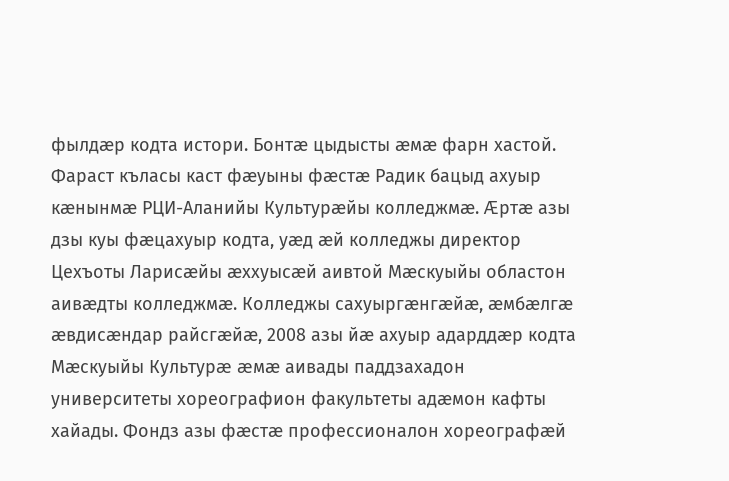фылдæр кодта истори. Бонтæ цыдысты æмæ фарн хастой. Фараст къласы каст фæуыны фæстæ Радик бацыд ахуыр кæнынмæ РЦИ-Аланийы Культурæйы колледжмæ. Æртæ азы дзы куы фæцахуыр кодта, уæд æй колледжы директор Цехъоты Ларисæйы æххуысæй аивтой Мæскуыйы областон аивæдты колледжмæ. Колледжы сахуыргæнгæйæ, æмбæлгæ æвдисæндар райсгæйæ, 2008 азы йæ ахуыр адарддæр кодта Мæскуыйы Культурæ æмæ аивады паддзахадон университеты хореографион факультеты адæмон кафты хайады. Фондз азы фæстæ профессионалон хореографæй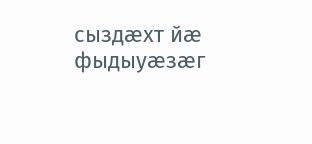сыздæхт йæ фыдыуæзæг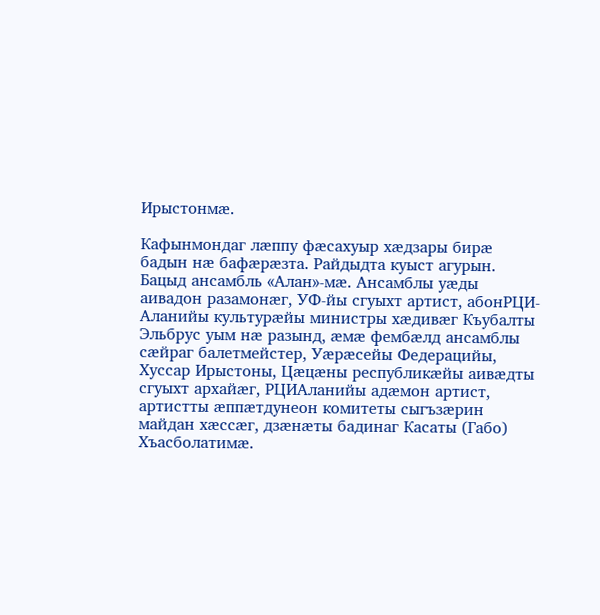Ирыстонмæ.

Кафынмондаг лæппу фæсахуыр хæдзары бирæ бадын нæ бафæрæзта. Райдыдта куыст агурын. Бацыд ансамбль «Алан»-мæ. Ансамблы уæды аивадон разамонæг, УФ-йы сгуыхт артист, абонРЦИ-Аланийы культурæйы министры хæдивæг Къубалты Эльбрус уым нæ разынд, æмæ фембæлд ансамблы сæйраг балетмейстер, Уæрæсейы Федерацийы, Хуссар Ирыстоны, Цæцæны республикæйы аивæдты сгуыхт архайæг, РЦИАланийы адæмон артист, артистты æппæтдунеон комитеты сыгъзæрин майдан хæссæг, дзæнæты бадинаг Касаты (Габо) Хъасболатимæ.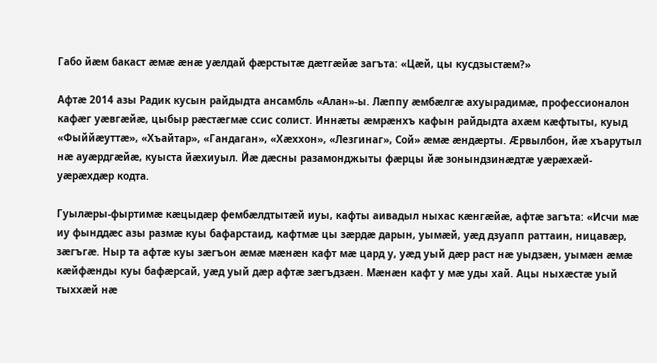Габо йæм бакаст æмæ æнæ уæлдай фæрстытæ дæтгæйæ загъта: «Цæй, цы кусдзыстæм?»

Афтæ 2014 азы Радик кусын райдыдта ансамбль «Алан»-ы. Лæппу æмбæлгæ ахуырадимæ, профессионалон кафæг уæвгæйæ, цыбыр рæстæгмæ ссис солист. Иннæты æмрæнхъ кафын райдыдта ахæм кæфтыты, куыд «Фыййæуттæ», «Хъайтар», «Гандаган», «Хæххон», «Лезгинаг», Сой» æмæ æндæрты. Æрвылбон, йæ хъарутыл нæ ауæрдгæйæ, куыста йæхиуыл. Йæ дæсны разамонджыты фæрцы йæ зонындзинæдтæ уæрæхæй-уæрæхдæр кодта.

Гуылæры-фыртимæ кæцыдæр фембæлдтытæй иуы, кафты аивадыл ныхас кæнгæйæ, афтæ загъта: «Исчи мæ иу фынддæс азы размæ куы бафарстаид, кафтмæ цы зæрдæ дарын, уымæй, уæд дзуапп раттаин, ницавæр, зæгъгæ. Ныр та афтæ куы зæгъон æмæ мæнæн кафт мæ цард у, уæд уый дæр раст нæ уыдзæн, уымæн æмæ кæйфæнды куы бафæрсай, уæд уый дæр афтæ зæгъдзæн. Мæнæн кафт у мæ уды хай. Ацы ныхæстæ уый тыххæй нæ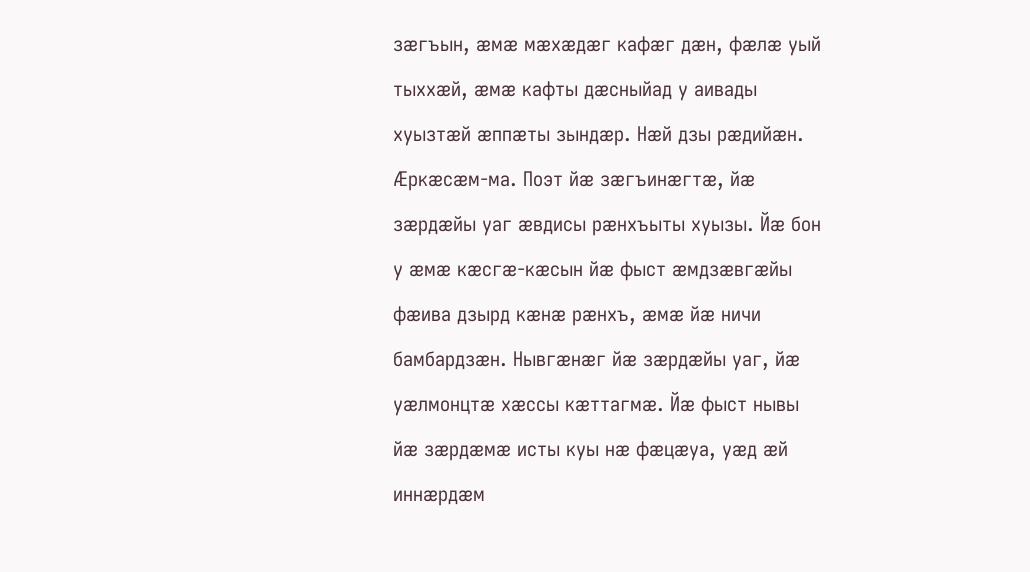зæгъын, æмæ мæхæдæг кафæг дæн, фæлæ уый тыххæй, æмæ кафты дæсныйад у аивады хуызтæй æппæты зындæр. Нæй дзы рæдийæн. Æркæсæм-ма. Поэт йæ зæгъинæгтæ, йæ зæрдæйы уаг æвдисы рæнхъыты хуызы. Йæ бон у æмæ кæсгæ-кæсын йæ фыст æмдзæвгæйы фæива дзырд кæнæ рæнхъ, æмæ йæ ничи бамбардзæн. Нывгæнæг йæ зæрдæйы уаг, йæ уæлмонцтæ хæссы кæттагмæ. Йæ фыст нывы йæ зæрдæмæ исты куы нæ фæцæуа, уæд æй иннæрдæм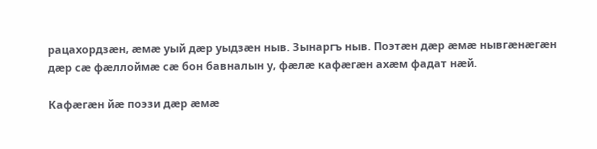рацахордзæн, æмæ уый дæр уыдзæн ныв. Зынаргъ ныв. Поэтæн дæр æмæ нывгæнæгæн дæр сæ фæллоймæ сæ бон бавналын у, фæлæ кафæгæн ахæм фадат нæй.

Кафæгæн йæ поэзи дæр æмæ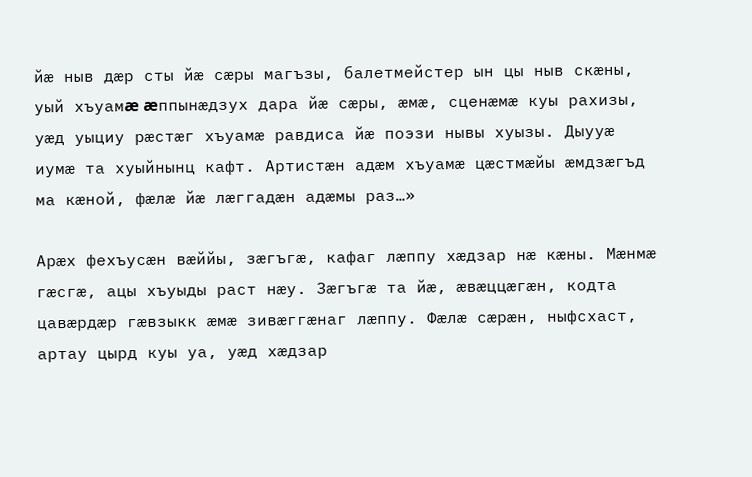йæ ныв дæр сты йæ сæры магъзы, балетмейстер ын цы ныв скæны, уый хъуамæ æппынæдзух дара йæ сæры, æмæ, сценæмæ куы рахизы, уæд уыциу рæстæг хъуамæ равдиса йæ поэзи нывы хуызы. Дыууæ иумæ та хуыйнынц кафт. Артистæн адæм хъуамæ цæстмæйы æмдзæгъд ма кæной, фæлæ йæ лæггадæн адæмы раз…»

Арæх фехъусæн вæййы, зæгъгæ, кафаг лæппу хæдзар нæ кæны. Мæнмæ гæсгæ, ацы хъуыды раст нæу. Зæгъгæ та йæ, æвæццæгæн, кодта цавæрдæр гæвзыкк æмæ зивæггæнаг лæппу. Фæлæ сæрæн, ныфсхаст, артау цырд куы уа, уæд хæдзар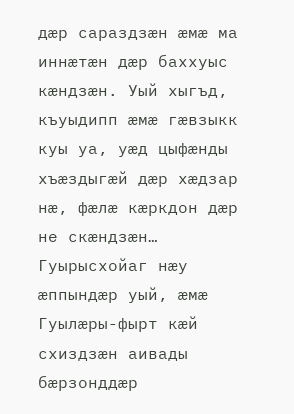дæр сараздзæн æмæ ма иннæтæн дæр баххуыс кæндзæн. Уый хыгъд, къуыдипп æмæ гæвзыкк куы уа, уæд цыфæнды хъæздыгæй дæр хæдзар нæ, фæлæ кæркдон дæр не скæндзæн… Гуырысхойаг нæу æппындæр уый, æмæ Гуылæры-фырт кæй схиздзæн аивады бæрзонддæр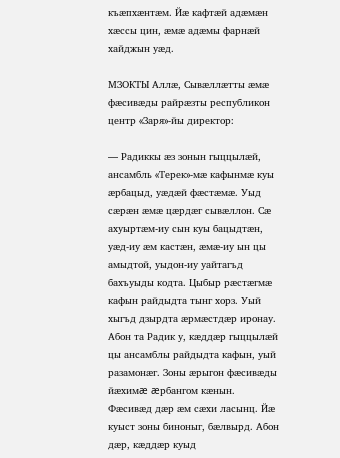къæпхæнтæм. Йæ кафтæй адæмæн хæссы цин, æмæ адæмы фарнæй хайджын уæд.

МЗОКТЫ Аллæ, Сывæллæтты æмæ фæсивæды райрæзты республикон центр «Заря»-йы директор:

— Радиккы æз зонын гыццылæй, ансамбль «Терек»-мæ кафынмæ куы æрбацыд, уæдæй фæстæмæ. Уыд сæрæн æмæ цæрдæг сывæллон. Сæ ахуыртæм-иу сын куы бацыдтæн, уæд-иу æм кастæн, æмæ-иу ын цы амыдтой, уыдон-иу уайтагъд бахъуыды кодта. Цыбыр рæстæгмæ кафын райдыдта тынг хорз. Уый хыгъд дзырдта æрмæстдæр иронау. Абон та Радик у, кæддæр гыццылæй цы ансамблы райдыдта кафын, уый разамонæг. Зоны æрыгон фæсивæды йæхимæ æрбангом кæнын. Фæсивæд дæр æм сæхи ласынц. Йæ куыст зоны биноныг, бæлвырд. Абон дæр, кæддæр куыд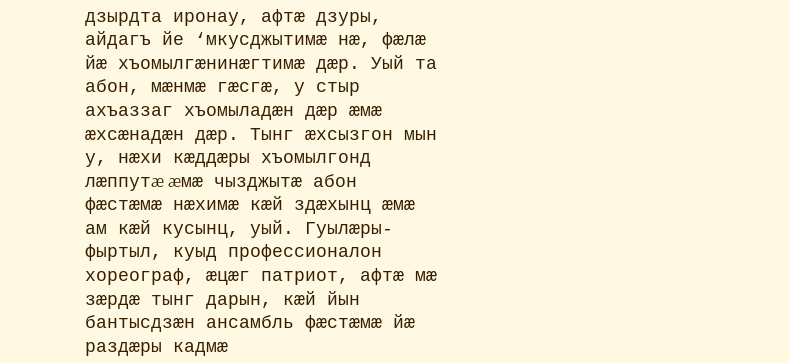дзырдта иронау, афтæ дзуры, айдагъ йе ‘мкусджытимæ нæ, фæлæ йæ хъомылгæнинæгтимæ дæр. Уый та абон, мæнмæ гæсгæ, у стыр ахъаззаг хъомыладæн дæр æмæ æхсæнадæн дæр. Тынг æхсызгон мын у, нæхи кæддæры хъомылгонд лæппутæ æмæ чызджытæ абон фæстæмæ нæхимæ кæй здæхынц æмæ ам кæй кусынц, уый. Гуылæры-фыртыл, куыд профессионалон хореограф, æцæг патриот, афтæ мæ зæрдæ тынг дарын, кæй йын бантысдзæн ансамбль фæстæмæ йæ раздæры кадмæ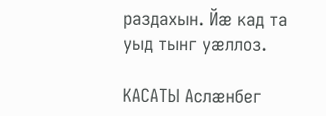раздахын. Йæ кад та уыд тынг уæллоз.

КАСАТЫ Аслæнбег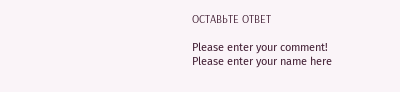ОСТАВЬТЕ ОТВЕТ

Please enter your comment!
Please enter your name here